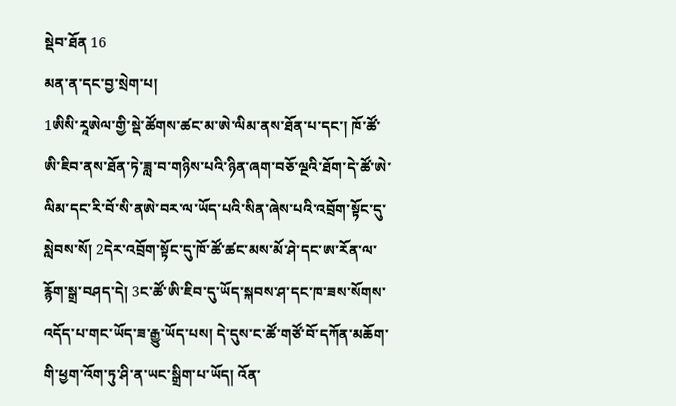སྡེབ་ཐོན 16
མན་ན་དང་བྱ་སྲེག་པ།
1ཨིསི་རཱཨེལ་གྱི་སྡེ་ཚོགས་ཚང་མ་ཨེ་ལིམ་ནས་ཐོན་པ་དང་། ཁོ་ཚོ་ཨི་ཇིབ་ནས་ཐོན་ཏེ་ཟླ་བ་གཉིས་པའི་ཉིན་ཞག་བཅོ་ལྔའི་ཐོག་དེ་ཚོ་ཨེ་ལིམ་དང་རི་བོ་སི་ནཨེ་བར་ལ་ཡོད་པའི་སིན་ཞེས་པའི་འབྲོག་སྟོང་དུ་སླེབས་སོ། 2དེར་འབྲོག་སྟོང་དུ་ཁོ་ཚོ་ཚང་མས་མོ་ཤེ་དང་ཨ་རོན་ལ་རྙོག་སྒྲ་བཤད་དེ། 3ང་ཚོ་ཨི་ཇིབ་དུ་ཡོད་སྐབས་ཤ་དང་ཁ་ཟས་སོགས་འདོད་པ་གང་ཡོད་ཟ་རྒྱུ་ཡོད་པས། དེ་དུས་ང་ཚོ་གཙོ་བོ་དཀོན་མཆོག་གི་ཕྱག་འོག་ཏུ་ཤི་ན་ཡང་སྒྲིག་པ་ཡོད། འོན་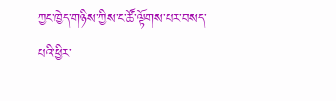ཀྱང་ཁྱེད་གཉིས་ཀྱིས་ང་ཚོ་ལྟོགས་པར་བསད་པའི་ཕྱིར་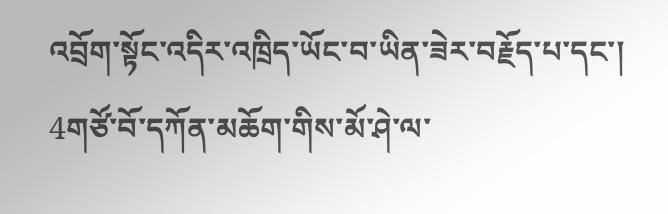འབྲོག་སྟོང་འདིར་འཁྲིད་ཡོང་བ་ཡིན་ཟེར་བརྗོད་པ་དང་།
4གཙོ་བོ་དཀོན་མཆོག་གིས་མོ་ཤེ་ལ་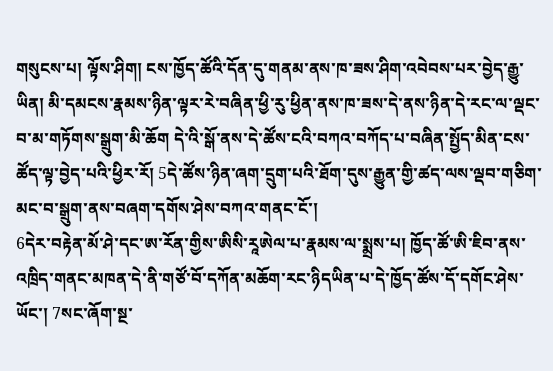གསུངས་པ། ལྟོས་ཤིག། ངས་ཁྱོད་ཚོའི་དོན་དུ་གནམ་ནས་ཁ་ཟས་ཤིག་འབེབས་པར་བྱེད་རྒྱུ་ཡིན། མི་དམངས་རྣམས་ཉིན་ལྟར་རེ་བཞིན་ཕྱི་རུ་ཕྱིན་ནས་ཁ་ཟས་དེ་ནས་ཉིན་དེ་རང་ལ་ལྡང་བ་མ་གཏོགས་སྒྲུག་མི་ཆོག དེ་འི་སྒོ་ནས་དེ་ཚོས་ངའི་བཀའ་བཀོད་པ་བཞིན་སྤྱོད་མིན་ངས་ཚོད་ལྟ་བྱེད་པའི་ཕྱིར་རོ། 5དེ་ཚོས་ཉིན་ཞག་དྲུག་པའི་ཐོག་དུས་རྒྱུན་གྱི་ཚད་ལས་ལྡབ་གཅིག་མང་བ་སྒྲུག་ནས་བཞག་དགོས་ཤེས་བཀའ་གནང་ངོ་།
6དེར་བརྟེན་མོ་ཤེ་དང་ཨ་རོན་གྱིས་ཨིསི་རཱཨེལ་པ་རྣམས་ལ་སྨྲས་པ། ཁྱོད་ཚོ་ཨི་ཇིབ་ནས་འཁྲིད་གནང་མཁན་དེ་ནི་གཙོ་བོ་དཀོན་མཆོག་རང་ཉིདཡིན་པ་དེ་ཁྱོད་ཚོས་དོ་དགོང་ཤེས་ཡོང་། 7སང་ཞོག་སྔ་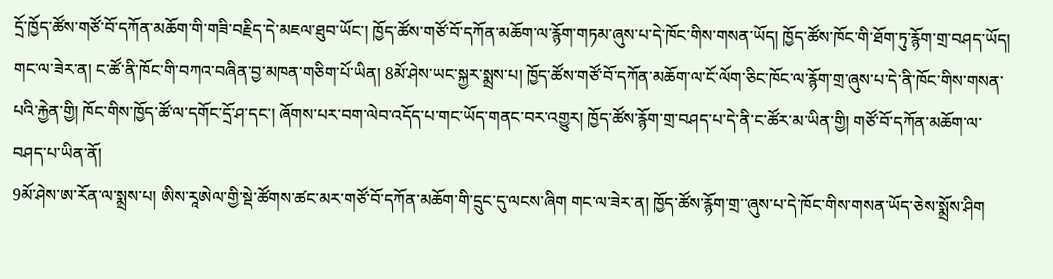དྲོ་ཁྱོད་ཚོས་གཙོ་བོ་དཀོན་མཆོག་གི་གཟི་བརྗིད་དེ་མཇལ་ཐུབ་ཡོང་། ཁྱོད་ཚོས་གཙོ་བོ་དཀོན་མཆོག་ལ་རྙོག་གཏམ་ཞུས་པ་དེ་ཁོང་གིས་གསན་ཡོད། ཁྱོད་ཚོས་ཁོང་གི་ཐོག་ཏུ་རྙོག་གྲ་བཤད་ཡོད། གང་ལ་ཟེར་ན། ང་ཚོ་ནི་ཁོང་གི་བཀའ་བཞིན་བྱ་མཁན་གཅིག་པོ་ཡིན། 8མོ་ཤེས་ཡང་སྐྱར་སྨྲས་པ། ཁྱོད་ཚོས་གཙོ་བོ་དཀོན་མཆོག་ལ་ངོ་ལོག་ཅིང་ཁོང་ལ་རྙོག་གྲ་ཞུས་པ་དེ་ནི་ཁོང་གིས་གསན་པའི་རྐྱེན་གྱི། ཁོང་གིས་ཁྱོད་ཚོ་ལ་དགོང་དྲོ་ཤ་དང་། ཞོགས་པར་བག་ལེབ་འདོད་པ་གང་ཡོད་གནང་བར་འགྱུར། ཁྱོད་ཚོས་རྙོག་གྲ་བཤད་པ་དེ་ནི་ང་ཚོར་མ་ཡིན་གྱི། གཙོ་བོ་དཀོན་མཆོག་ལ་བཤད་པ་ཡིན་ནོ།
9མོ་ཤེས་ཨ་རོན་ལ་སྨྲས་པ། ཨིས་རཱཨེལ་གྱི་སྡེ་ཚོགས་ཚང་མར་གཙོ་བོ་དཀོན་མཆོག་གི་དྲུང་དུ་ལངས་ཞིག གང་ལ་ཟེར་ན། ཁྱོད་ཚོས་རྙོག་གྲ་་ཞུས་པ་དེ་ཁོང་གིས་གསན་ཡོད་ཅེས་སྨྲོས་ཤིག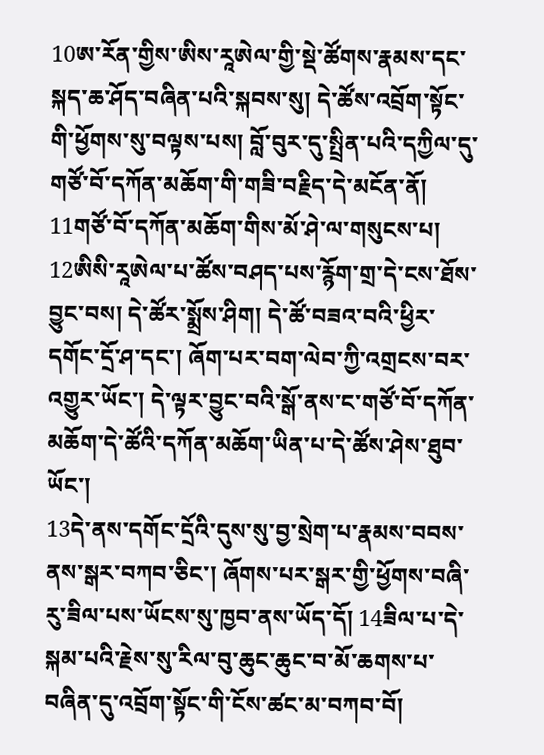10ཨ་རོན་གྱིས་ཨིས་རཱཨེལ་གྱི་སྡེ་ཚོགས་རྣམས་དང་སྐད་ཆ་ཤོད་བཞིན་པའི་སྐབས་སུ། དེ་ཚོས་འབྲོག་སྟོང་གི་ཕྱོགས་སུ་བལྟས་པས། བློ་བུར་དུ་སྤྲིན་པའི་དཀྱིལ་དུ་གཙོ་བོ་དཀོན་མཆོག་གི་གཟི་བརྗིད་དེ་མངོན་ནོ། 11གཙོ་བོ་དཀོན་མཆོག་གིས་མོ་ཤེ་ལ་གསུངས་པ། 12ཨིསི་རཱཨེལ་པ་ཚོས་བཤད་པས་རྙོག་གྲ་དེ་ངས་ཐོས་བྱུང་བས། དེ་ཚོར་སྨྲོས་ཤིག། དེ་ཚོ་བཟའ་བའི་ཕྱིར་དགོང་དྲོ་ཤ་དང་། ཞོག་པར་བག་ལེབ་ཀྱི་འགྲངས་བར་འགྱུར་ཡོང་། དེ་ལྟར་བྱུང་བའི་སྒོ་ནས་ང་གཙོ་བོ་དཀོན་མཆོག་དེ་ཚོའི་དཀོན་མཆོག་ཡིན་པ་དེ་ཚོས་ཤེས་ཐུབ་ཡོང་།
13དེ་ནས་དགོང་དྲོའི་དུས་སུ་བྱ་སྲེག་པ་རྣམས་བབས་ནས་སྒར་བཀབ་ཅིང་། ཞོགས་པར་སྒར་གྱི་ཕྱོགས་བཞི་རུ་ཟིལ་པས་ཡོངས་སུ་ཁྱབ་ནས་ཡོད་དོ། 14ཟིལ་པ་དེ་སྐམ་པའི་རྗེས་སུ་རིལ་བུ་ཆུང་ཆུང་བ་མོ་ཆགས་པ་བཞིན་དུ་འབྲོག་སྟོང་གི་ངོས་ཚང་མ་བཀབ་བོ།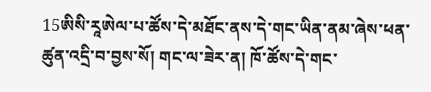15ཨིསི་རཱཨེལ་པ་ཚོས་དེ་མཐོང་ནས་དེ་གང་ཡིན་ནམ་ཞེས་ཕན་ཚུན་འདྲི་བ་བྱས་སོ། གང་ལ་ཟེར་ན། ཁོ་ཚོས་དེ་གང་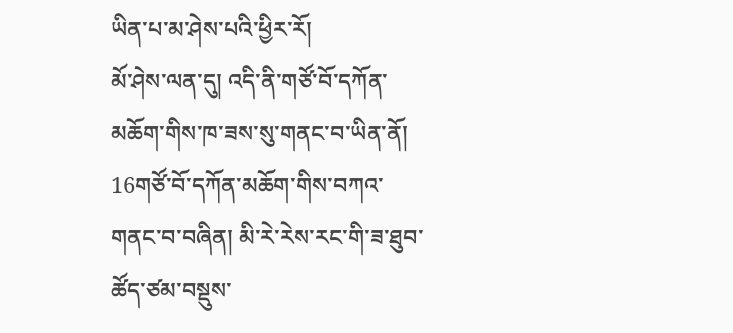ཡིན་པ་མ་ཤེས་པའི་ཕྱིར་རོ།
མོ་ཤེས་ལན་དུ། འདི་ནི་གཙོ་བོ་དཀོན་མཆོག་གིས་ཁ་ཟས་སུ་གནང་བ་ཡིན་ནོ། 16གཙོ་བོ་དཀོན་མཆོག་གིས་བཀའ་གནང་བ་བཞིན། མི་རེ་རེས་རང་གི་ཟ་ཐུབ་ཚོད་ཙམ་བསྡུས་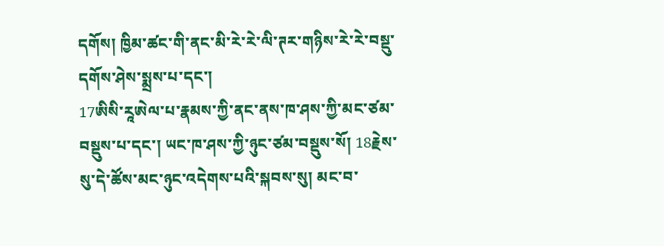དགོས། ཁྱིམ་ཚང་གི་ནང་མི་རེ་རེ་ལི་ཊར་གཉིས་རེ་རེ་བསྡུ་དགོས་ཤེས་སྨྲས་པ་དང་།
17ཨིསི་རཱཨེལ་པ་རྣམས་ཀྱི་ནང་ནས་ཁ་ཤས་ཀྱི་མང་ཙམ་བསྡུས་པ་དང་། ཡང་ཁ་ཤས་ཀྱི་ཉུང་ཙམ་བསྡུས་སོ། 18རྗེས་སུ་དེ་ཚོས་མང་ཉུང་འདེགས་པའི་སྐབས་སུ། མང་བ་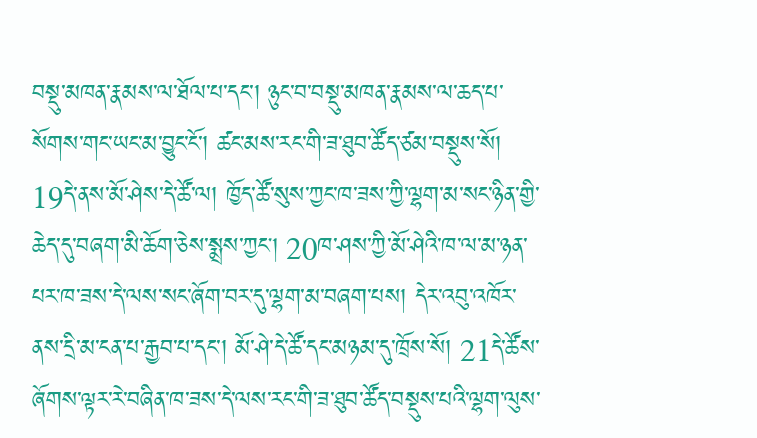བསྡུ་མཁན་རྣམས་ལ་ཐོལ་པ་དང་། ཉུང་བ་བསྡུ་མཁན་རྣམས་ལ་ཆད་པ་སོགས་གང་ཡང་མ་བྱུང་ངོ་། ཚང་མས་རང་གི་ཟ་ཐུབ་ཚོད་ཙམ་བསྡུས་སོ། 19དེ་ནས་མོ་ཤེས་དེ་ཚོ་ལ། ཁྱོད་ཚོ་སུས་ཀྱང་ཁ་ཟས་ཀྱི་ལྷག་མ་སང་ཉིན་གྱི་ཆེད་དུ་བཞག་མི་ཆོག་ཅེས་སྨྲས་ཀྱང། 20ཁ་ཤས་ཀྱི་མོ་ཤེའི་ཁ་ལ་མ་ཉན་པར་ཁ་ཟས་དེ་ལས་སང་ཞོག་བར་དུ་ལྷག་མ་བཞག་པས། དེར་འབུ་འཁོར་ནས་དྲི་མ་ངན་པ་རྒྱབ་པ་དང་། མོ་ཤེ་དེ་ཚོ་དང་མཉམ་དུ་ཁྲོས་སོ། 21དེ་ཚོས་ཞོགས་ལྟར་རེ་བཞིན་ཁ་ཟས་དེ་ལས་རང་གི་ཟ་ཐུབ་ཚོད་བསྡུས་པའི་ལྷག་ལུས་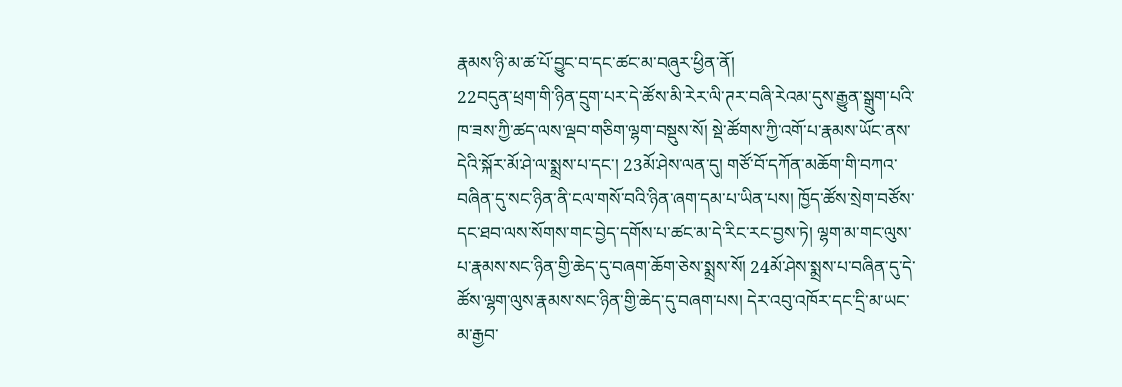རྣམས་ཉི་མ་ཚ་པོ་བྱུང་བ་དང་ཚང་མ་བཞུར་ཕྱིན་ནོ།
22བདུན་ཕྲག་གི་ཉིན་དྲུག་པར་དེ་ཚོས་མི་རེར་ལི་ཊར་བཞི་རེའམ་དུས་རྒྱུན་སྒྲུག་པའི་ཁ་ཟས་ཀྱི་ཚད་ལས་ལྡབ་གཅིག་ལྷག་བསྡུས་སོ། སྡེ་ཚོགས་ཀྱི་འགོ་པ་རྣམས་ཡོང་ནས་དེའི་སྐོར་མོ་ཤེ་ལ་སྨྲས་པ་དང་། 23མོ་ཤེས་ལན་དུ། གཙོ་བོ་དཀོན་མཆོག་གི་བཀའ་བཞིན་དུ་སང་ཉིན་ནི་ངལ་གསོ་བའི་ཉིན་ཞག་དམ་པ་ཡིན་པས། ཁྱོད་ཚོས་སྲེག་བཙོས་དང་ཐབ་ལས་སོགས་གང་བྱེད་དགོས་པ་ཚང་མ་དེ་རིང་རང་བྱས་ཏེ། ལྷག་མ་གང་ལུས་པ་རྣམས་སང་ཉིན་གྱི་ཆེད་དུ་བཞག་ཆོག་ཅེས་སྨྲས་སོ། 24མོ་ཤེས་སྨྲས་པ་བཞིན་དུ་དེ་ཚོས་ལྷག་ལུས་རྣམས་སང་ཉིན་གྱི་ཆེད་དུ་བཞག་པས། དེར་འབུ་འཁོར་དང་དྲི་མ་ཡང་མ་རྒྱབ་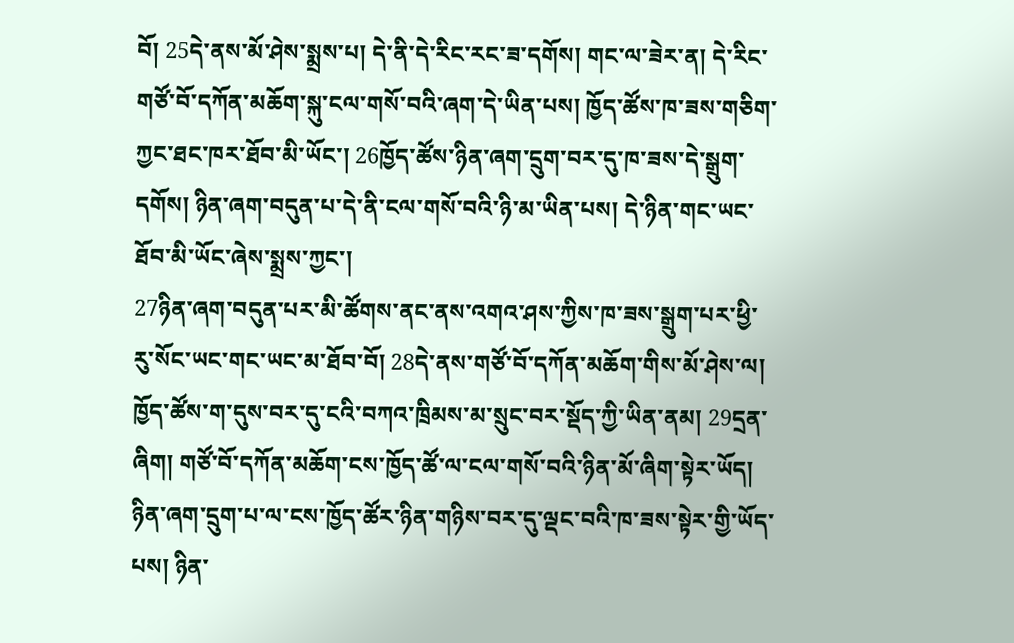བོ། 25དེ་ནས་མོ་ཤེས་སྨྲས་པ། དེ་ནི་དེ་རིང་རང་ཟ་དགོས། གང་ལ་ཟེར་ན། དེ་རིང་གཙོ་བོ་དཀོན་མཆོག་སྐུ་ངལ་གསོ་བའི་ཞག་དེ་ཡིན་པས། ཁྱོད་ཚོས་ཁ་ཟས་གཅིག་ཀྱང་ཐང་ཁར་ཐོབ་མི་ཡོང་། 26ཁྱོད་ཚོས་ཉིན་ཞག་དྲུག་བར་དུ་ཁ་ཟས་དེ་སྒྲུག་དགོས། ཉིན་ཞག་བདུན་པ་དེ་ནི་ངལ་གསོ་བའི་ཉི་མ་ཡིན་པས། དེ་ཉིན་གང་ཡང་ཐོབ་མི་ཡོང་ཞེས་སྨྲས་ཀྱང་།
27ཉིན་ཞག་བདུན་པར་མི་ཚོགས་ནང་ནས་འགའ་ཤས་ཀྱིས་ཁ་ཟས་སྒྲུག་པར་ཕྱི་རུ་སོང་ཡང་གང་ཡང་མ་ཐོབ་བོ། 28དེ་ནས་གཙོ་བོ་དཀོན་མཆོག་གིས་མོ་ཤེས་ལ། ཁྱོད་ཚོས་ག་དུས་བར་དུ་ངའི་བཀའ་ཁྲིམས་མ་སྲུང་བར་སྡོད་ཀྱི་ཡིན་ནམ། 29དྲན་ཞིག། གཙོ་བོ་དཀོན་མཆོག་ངས་ཁྱོད་ཚོ་ལ་ངལ་གསོ་བའི་ཉིན་མོ་ཞིག་སྟེར་ཡོད། ཉིན་ཞག་དྲུག་པ་ལ་ངས་ཁྱོད་ཚོར་ཉིན་གཉིས་བར་དུ་ལྡང་བའི་ཁ་ཟས་སྟེར་གྱི་ཡོད་པས། ཉིན་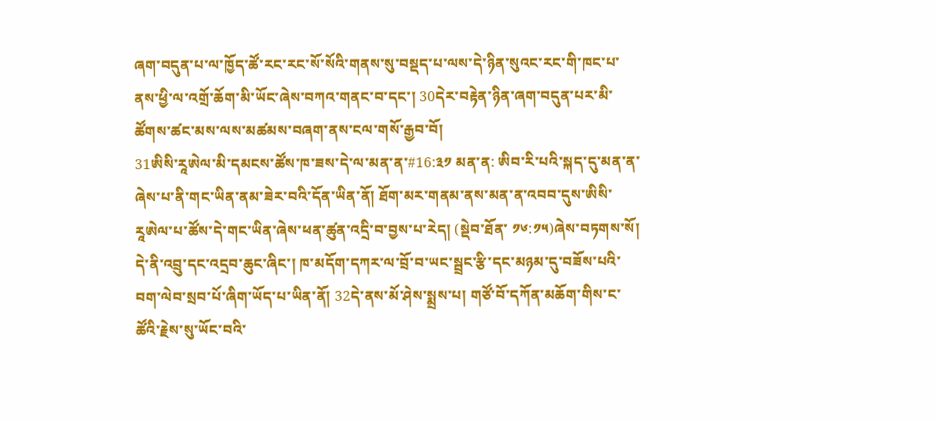ཞག་བདུན་པ་ལ་ཁྱོད་ཚོ་རང་རང་སོ་སོའི་གནས་སུ་བསྡད་པ་ལས་དེ་ཉིན་སུའང་རང་གི་ཁང་པ་ནས་ཕྱི་ལ་འགྲོ་ཆོག་མི་ཡོང་ཞེས་བཀའ་གནང་བ་དང་། 30དེར་བརྟེན་ཉིན་ཞག་བདུན་པར་མི་ཚོགས་ཚང་མས་ལས་མཚམས་བཞག་ནས་ངལ་གསོ་རྒྱབ་བོ།
31ཨིསི་རཱཨེལ་མི་དམངས་ཚོས་ཁ་ཟས་དེ་ལ་མན་ན་#16:༣༡ མན་ན: ཨིབ་རི་པའི་སྐད་དུ་མན་ན་ཞེས་པ་ནི་གང་ཡིན་ནམ་ཟེར་བའི་དོན་ཡིན་ནོ། ཐོག་མར་གནམ་ནས་མན་ན་འབབ་དུས་ཨིསི་རཱཨེལ་པ་ཚོས་དེ་གང་ཡིན་ཞེས་ཕན་ཚུན་འདྲི་བ་བྱས་པ་རེད། (སྡེབ་ཐོན་ ༡༦:༡༥)ཞེས་བཏགས་སོ། དེ་ནི་འབྲུ་དང་འདྲབ་ཆུང་ཞིང་། ཁ་མདོག་དཀར་ལ་བྲོ་བ་ཡང་སྦྲང་རྩི་དང་མཉམ་དུ་བཟོས་པའི་བག་ལེབ་སྲབ་པོ་ཞིག་ཡོད་པ་ཡིན་ནོ། 32དེ་ནས་མོ་ཤེས་སྨྲས་པ། གཙོ་བོ་དཀོན་མཆོག་གིས་ང་ཚོའི་རྗེས་སུ་ཡོང་བའི་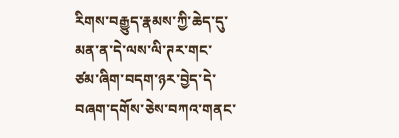རིགས་བརྒྱུད་རྣམས་ཀྱི་ཆེད་དུ་མན་ན་དེ་ལས་ལི་ཊར་གང་ཙམ་ཞིག་བདག་ཉར་བྱེད་དེ་བཞག་དགོས་ཅེས་བཀའ་གནང་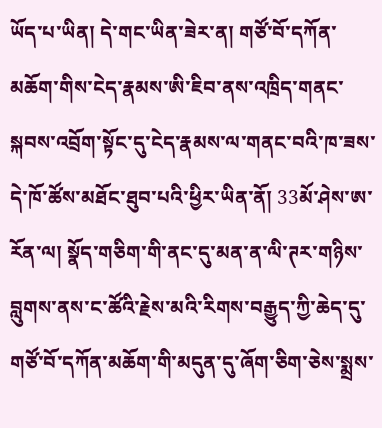ཡོད་པ་ཡིན། དེ་གང་ཡིན་ཟེར་ན། གཙོ་བོ་དཀོན་མཆོག་གིས་ངེད་རྣམས་ཨི་ཇིབ་ནས་འཁྲིད་གནང་སྐབས་འབྲོག་སྟོང་དུ་ངེད་རྣམས་ལ་གནང་བའི་ཁ་ཟས་དེ་ཁོ་ཚོས་མཐོང་ཐུབ་པའི་ཕྱིར་ཡིན་ནོ། 33མོ་ཤེས་ཨ་རོན་ལ། སྣོད་གཅིག་གི་ནང་དུ་མན་ན་ལི་ཊར་གཉིས་བླུགས་ནས་ང་ཚོའི་རྗེས་མའི་རིགས་བརྒྱུད་ཀྱི་ཆེད་དུ་གཙོ་བོ་དཀོན་མཆོག་གི་མདུན་དུ་ཞོག་ཅིག་ཅེས་སྨྲས་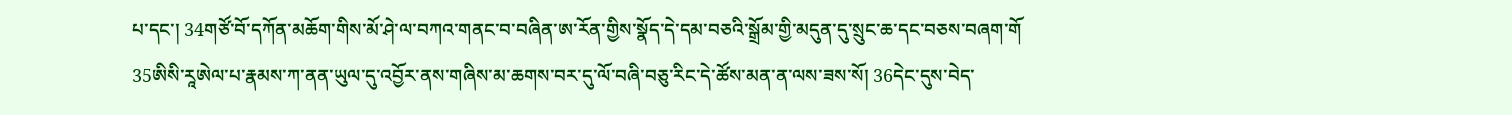པ་དང་། 34གཙོ་བོ་དཀོན་མཆོག་གིས་མོ་ཤེ་ལ་བཀའ་གནང་བ་བཞིན་ཨ་རོན་གྱིས་སྣོད་དེ་དམ་བཅའི་སྒྲོམ་གྱི་མདུན་དུ་སྲུང་ཆ་དང་བཅས་བཞག་གོ 35ཨིསི་རཱཨེལ་པ་རྣམས་ཀ་ནན་ཡུལ་དུ་འབྱོར་ནས་གཞིས་མ་ཆགས་བར་དུ་ལོ་བཞི་བཅུ་རིང་དེ་ཚོས་མན་ན་ལས་ཟས་སོ། 36དེང་དུས་བེད་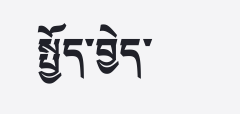སྤྱོད་བྱེད་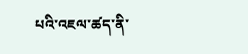པའི་འཇལ་ཚད་ནི་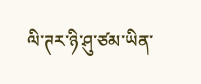ལི་ཊར་ཉི་ཤུ་ཙམ་ཡིན་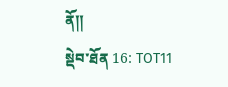ནོ༎
སྡེབ་ཐོན 16: TOT11